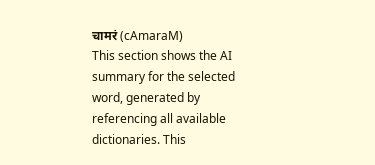चामरं (cAmaraM)
This section shows the AI summary for the selected word, generated by referencing all available dictionaries. This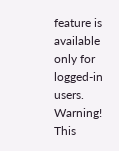feature is available only for logged-in users.
Warning!
This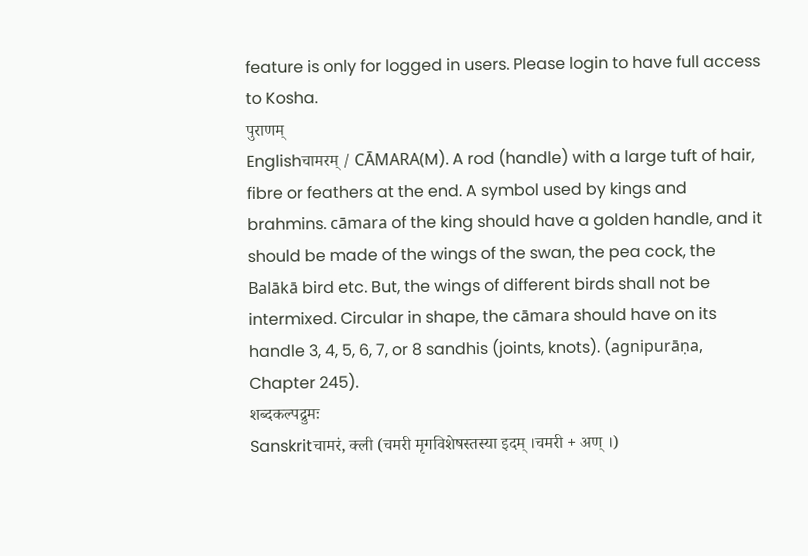feature is only for logged in users. Please login to have full access to Kosha.
पुराणम्
Englishचामरम् / CĀMARA(M). A rod (handle) with a large tuft of hair, fibre or feathers at the end. A symbol used by kings and brahmins. cāmara of the king should have a golden handle, and it should be made of the wings of the swan, the pea cock, the Balākā bird etc. But, the wings of different birds shall not be intermixed. Circular in shape, the cāmara should have on its handle 3, 4, 5, 6, 7, or 8 sandhis (joints, knots). (agnipurāṇa, Chapter 245).
शब्दकल्पद्रुमः
Sanskritचामरं, क्ली (चमरी मृगविशेषस्तस्या इदम् ।चमरी + अण् ।)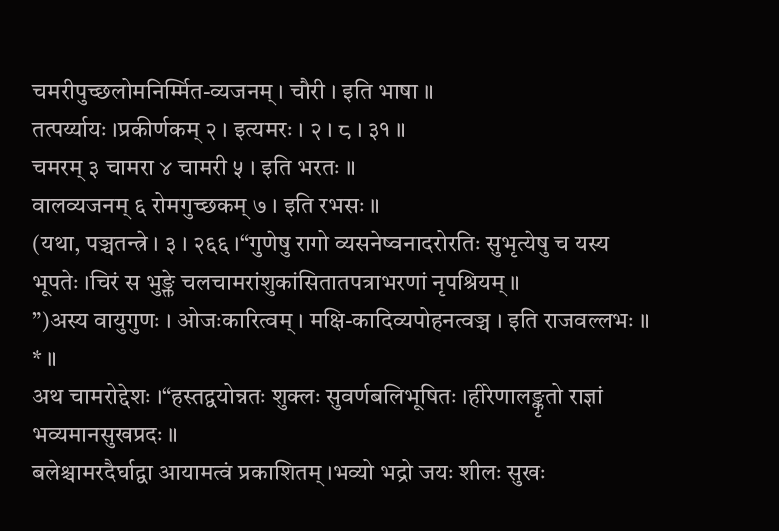चमरीपुच्छलोमनिर्म्मित-व्यजनम् । चौरी । इति भाषा ॥
तत्पर्य्यायः ।प्रकीर्णकम् २ । इत्यमरः । २ । ८ । ३१ ॥
चमरम् ३ चामरा ४ चामरी ५ । इति भरतः ॥
वालव्यजनम् ६ रोमगुच्छकम् ७ । इति रभसः ॥
(यथा, पञ्चतन्त्रे । ३ । २६६ ।“गुणेषु रागो व्यसनेष्वनादरोरतिः सुभृत्येषु च यस्य भूपतेः ।चिरं स भुङ्क्ते चलचामरांशुकांसितातपत्राभरणां नृपश्रियम् ॥
”)अस्य वायुगुणः । ओजःकारित्वम् । मक्षि-कादिव्यपोहनत्वञ्च । इति राजवल्लभः ॥
* ॥
अथ चामरोद्देशः ।“हस्तद्वयोन्नतः शुक्लः सुवर्णबलिभूषितः ।हीरेणालङ्कृतो राज्ञां भव्यमानसुखप्रदः ॥
बलेश्चामरदैर्घाद्वा आयामत्वं प्रकाशितम् ।भव्यो भद्रो जयः शीलः सुखः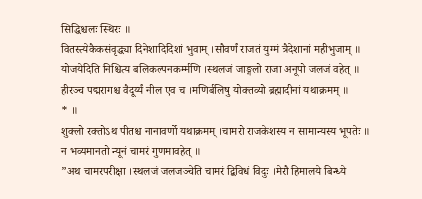सिद्धिश्चलः स्थिरः ॥
वितस्त्येकैकसंवृद्ध्या दिनेशादिदिशां भुवाम् ।सौवर्णं राजतं युग्मं त्रैदेशानां महीभुजाम् ॥
योजयेदिति निश्चित्य बलिकल्पनकर्म्मणि ।स्थलजं जाङ्गलो राजा अनूपो जलजं वहेत् ॥
हीरञ्च पद्मरागश्च वैदूर्य्यं नील एव च ।मणिर्बलिषु योक्तव्यो ब्रह्मादीनां यथाक्रमम् ॥
* ॥
शुक्लो रक्तोऽथ पीतश्च नानावर्णो यथाक्रमम् ।चामरो राजकेशस्य न सामान्यस्य भूपतेः ॥
न भव्यमानतो न्यूनं चामरं गुणमावहेत् ॥
”अथ चामरपरीक्षा ।स्थलजं जलजञ्चेति चामरं द्बिविधं विदुः ।मेरौ हिमालये बिन्ध्ये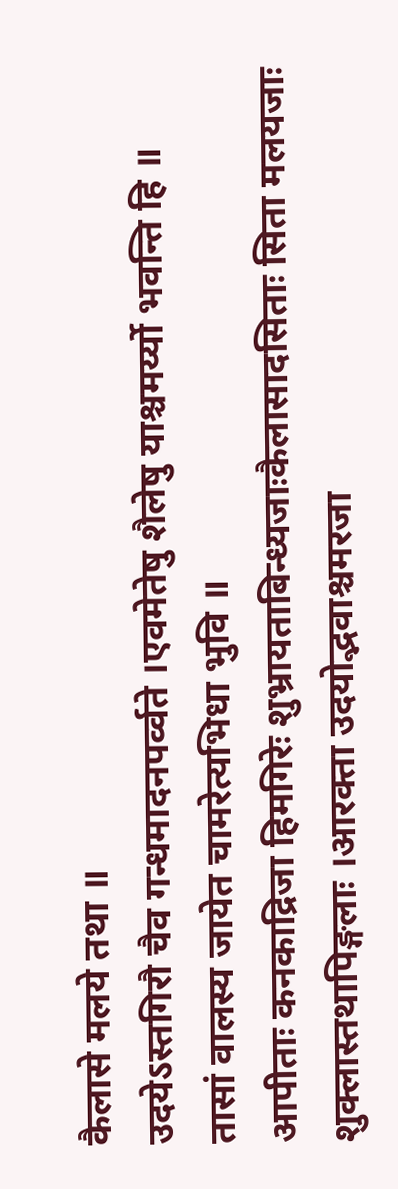कैलासे मलये तथा ॥
उदयेऽस्तगिरौ चैव गन्धमादनपर्व्वते ।एवमेतेषु शैलेषु याश्चमर्य्यो भवन्ति हि ॥
तासां वालस्य जायेत चामरेत्यभिधा भुवि ॥
आपीताः कनकाद्रिजा हिमगिरेः शुभ्रायताबिन्ध्यजाःकैलासादसिताः सिता मलयजाः शुक्लास्तथापिङ्गलाः ।आरक्ता उदयोद्भवाश्चमरजा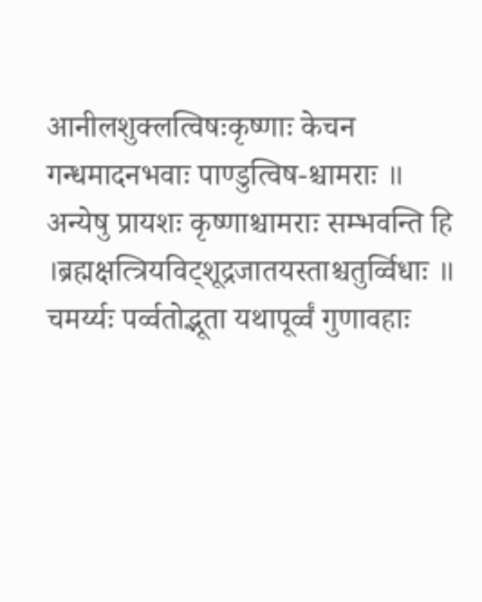आनीलशुक्लत्विषःकृष्णाः केचन गन्धमादनभवाः पाण्डुत्विष-श्चामराः ॥
अन्येषु प्रायशः कृष्णाश्चामराः सम्भवन्ति हि ।ब्रह्मक्षत्त्रियविट्शूद्रजातयस्ताश्चतुर्व्विधाः ॥
चमर्य्यः पर्व्वतोद्भूता यथापूर्व्वं गुणावहाः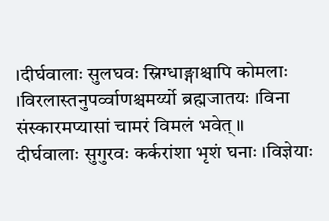।दीर्घवालाः सुलघवः स्निग्धाङ्गाश्चापि कोमलाः ।विरलास्तनुपर्व्वाणश्चमर्य्यो ब्रह्मजातयः ।विना संस्कारमप्यासां चामरं विमलं भवेत् ॥
दीर्घवालाः सुगुरवः कर्करांशा भृशं घनाः ।विज्ञेयाः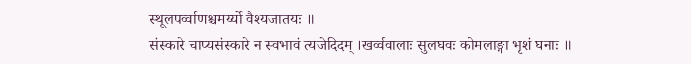स्थूलपर्व्वाणश्चमर्य्यो वैश्यजातयः ॥
संस्कारे चाप्यसंस्कारे न स्वभावं त्यजेदिदम् ।खर्व्ववालाः सुलघवः कोमलाङ्गा भृशं घनाः ॥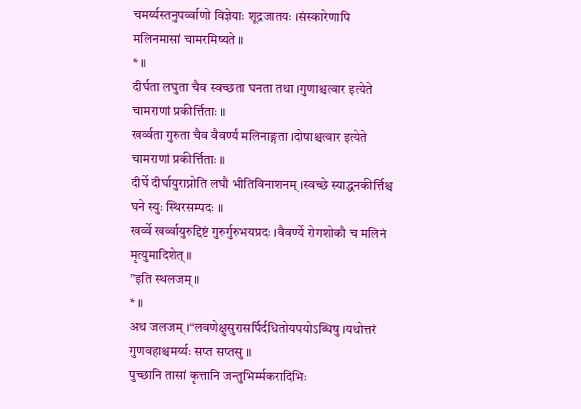चमर्य्यस्तनुपर्व्वाणो विज्ञेयाः शूद्रजातयः ।संस्कारेणापि मलिनमासां चामरमिष्यते ॥
* ॥
दीर्घता लघुता चैव स्वच्छता घनता तथा ।गुणाश्चत्वार इत्येते चामराणां प्रकीर्त्तिताः ॥
खर्व्वता गुरुता चैव वैवर्ण्यं मलिनाङ्गता ।दोषाश्चत्वार इत्येते चामराणां प्रकीर्त्तिताः ॥
दीर्घे दीर्घायुराप्नोति लघौ भीतिविनाशनम् ।स्वच्छे स्याद्धनकीर्त्तिश्च घने स्युः स्थिरसम्पदः ॥
खर्व्वे खर्व्वायुरुद्दिष्टं गुरुर्गुरुभयप्रदः ।वैवर्ण्ये रोगशोकौ च मलिनं मृत्युमादिशेत् ॥
”इति स्थलजम् ॥
* ॥
अथ जलजम् ।“लवणेक्षुसुरासर्पिर्दधितोयपयोऽब्धिषु ।यथोत्तरं गुणवहाश्चमर्य्यः सप्त सप्तसु ॥
पुच्छानि तासां कृत्तानि जन्तुभिर्म्मकरादिभिः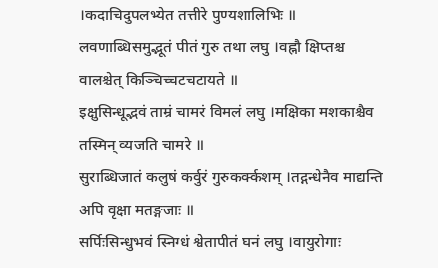।कदाचिदुपलभ्येत तत्तीरे पुण्यशालिभिः ॥
लवणाब्धिसमुद्भूतं पीतं गुरु तथा लघु ।वह्नौ क्षिप्तश्च वालश्चेत् किञ्चिच्चटचटायते ॥
इक्षुसिन्धूद्भवं ताम्रं चामरं विमलं लघु ।मक्षिका मशकाश्चैव तस्मिन् व्यजति चामरे ॥
सुराब्धिजातं कलुषं कर्वुरं गुरुकर्क्कशम् ।तद्गन्धेनैव माद्यन्ति अपि वृक्षा मतङ्गजाः ॥
सर्पिःसिन्धुभवं स्निग्धं श्वेतापीतं घनं लघु ।वायुरोगाः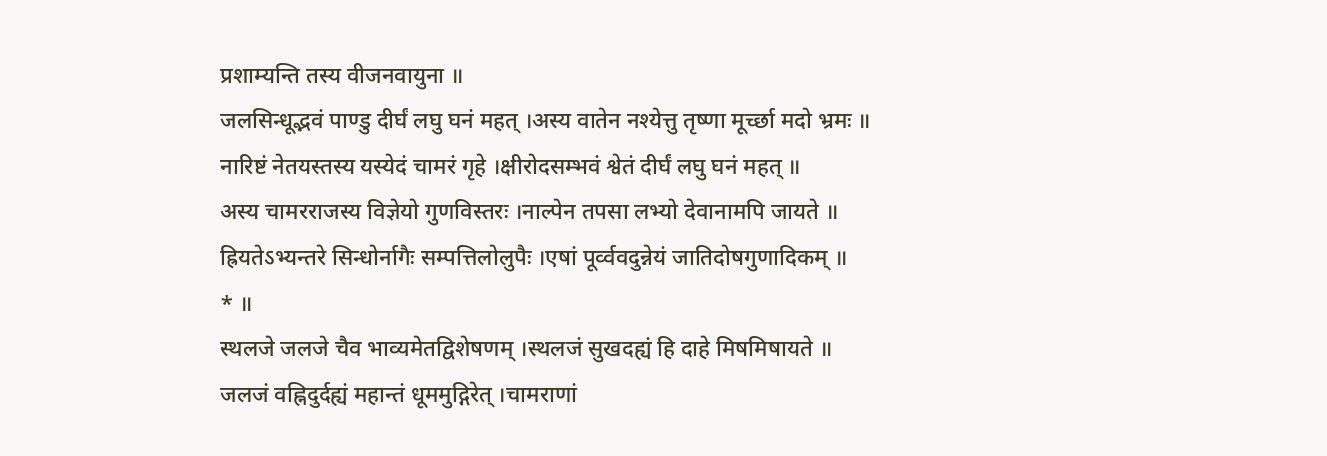प्रशाम्यन्ति तस्य वीजनवायुना ॥
जलसिन्धूद्भवं पाण्डु दीर्घं लघु घनं महत् ।अस्य वातेन नश्येत्तु तृष्णा मूर्च्छा मदो भ्रमः ॥
नारिष्टं नेतयस्तस्य यस्येदं चामरं गृहे ।क्षीरोदसम्भवं श्वेतं दीर्घं लघु घनं महत् ॥
अस्य चामरराजस्य विज्ञेयो गुणविस्तरः ।नाल्पेन तपसा लभ्यो देवानामपि जायते ॥
ह्रियतेऽभ्यन्तरे सिन्धोर्नागैः सम्पत्तिलोलुपैः ।एषां पूर्व्ववदुन्नेयं जातिदोषगुणादिकम् ॥
* ॥
स्थलजे जलजे चैव भाव्यमेतद्विशेषणम् ।स्थलजं सुखदह्यं हि दाहे मिषमिषायते ॥
जलजं वह्निदुर्दह्यं महान्तं धूममुद्गिरेत् ।चामराणां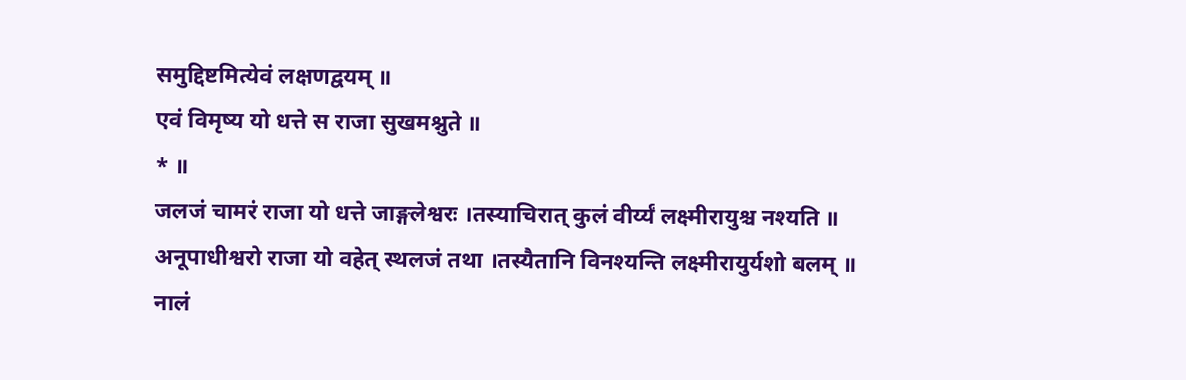समुद्दिष्टमित्येवं लक्षणद्वयम् ॥
एवं विमृष्य यो धत्ते स राजा सुखमश्नुते ॥
* ॥
जलजं चामरं राजा यो धत्ते जाङ्गलेश्वरः ।तस्याचिरात् कुलं वीर्य्यं लक्ष्मीरायुश्च नश्यति ॥
अनूपाधीश्वरो राजा यो वहेत् स्थलजं तथा ।तस्यैतानि विनश्यन्ति लक्ष्मीरायुर्यशो बलम् ॥
नालं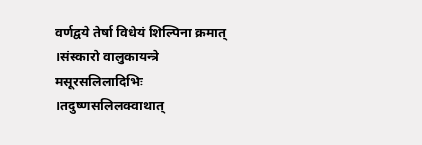वर्णद्वये तेर्षा विधेयं शिल्पिना क्रमात् ।संस्कारो वालुकायन्त्रे मसूरसलिलादिभिः ।तदुष्णसलिलक्वाथात्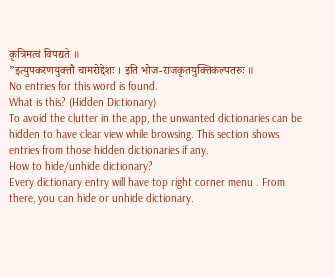कृत्रिमत्वं विपद्यते ॥
”इत्युपकरणयुक्तौ चामरोद्देशः । इति भोज-राजकृतयुक्तिकल्पतरुः ॥
No entries for this word is found.
What is this? (Hidden Dictionary)
To avoid the clutter in the app, the unwanted dictionaries can be hidden to have clear view while browsing. This section shows entries from those hidden dictionaries if any.
How to hide/unhide dictionary?
Every dictionary entry will have top right corner menu . From there, you can hide or unhide dictionary.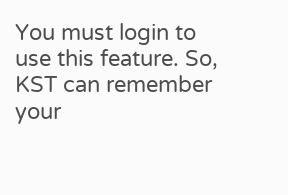You must login to use this feature. So, KST can remember your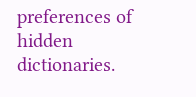preferences of hidden dictionaries.